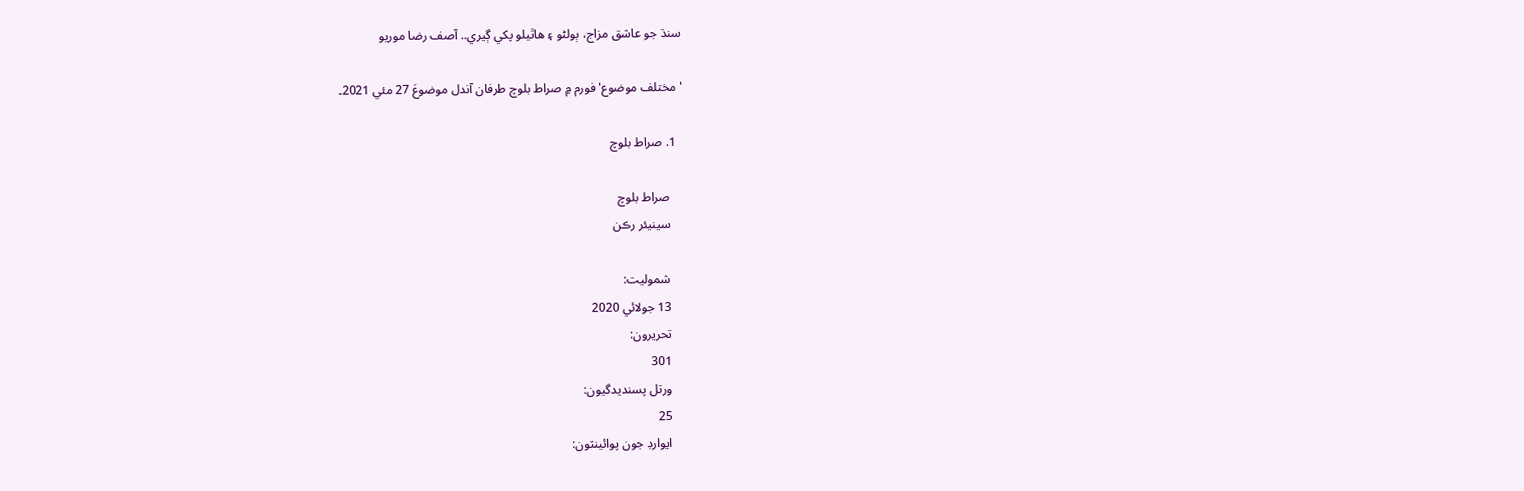سنڌ جو عاشق مزاج، ٻولڻو ۽ هاٿيلو پکي ڳيري.. آصف رضا موريو

'مختلف موضوع' فورم ۾ صراط بلوچ طرفان آندل موضوعَ 27 مئي 2021۔

  1. صراط بلوچ

    صراط بلوچ
    سينيئر رڪن

    شموليت:
    13 جولائي 2020
    تحريرون:
    301
    ورتل پسنديدگيون:
    25
    ايوارڊ جون پوائينٽون: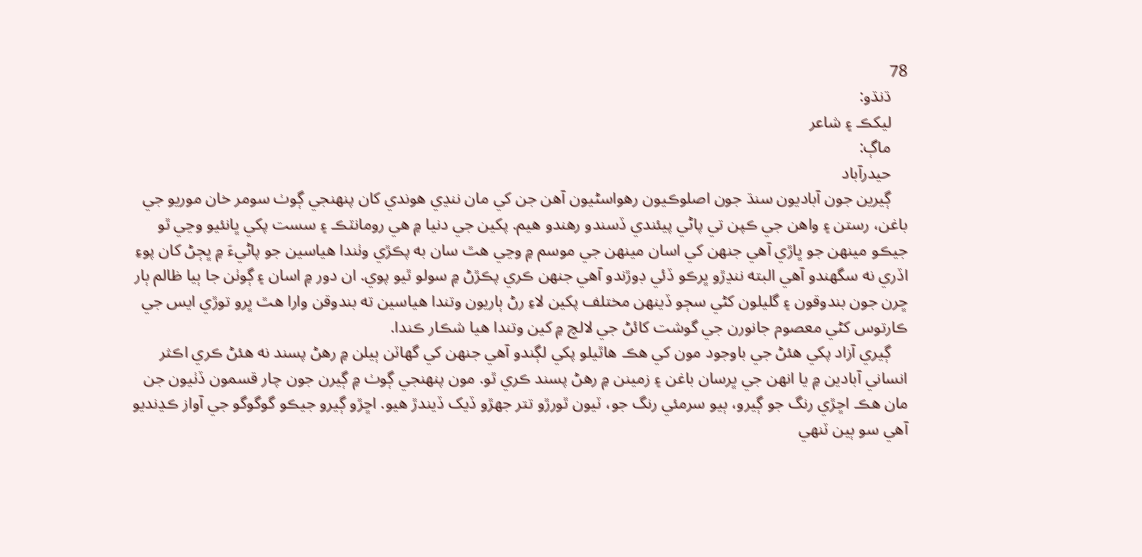78
    ڌنڌو:
    ليکڪ ۽ شاعر
    ماڳ:
    حيدرآباد
    ڳيرين جون آباديون سنڌ جون اصلوڪيون رهواسڻيون آهن جن کي مان ننڍي هوندي کان پنهنجي ڳوٺ سومر خان موريو جي باغن، رستن ۽ واهن جي ڪپن تي پاڻي پيئندي ڏسندو رهندو هيم. پکين جي دنيا ۾ هي رومانٽڪ ۽ سست پکي ڀانئيو وڃي ٿو جيڪو مينهن جو ڀاڙي آهي جنهن کي اسان مينهن جي موسم ۾ وڃي هٿ سان به پڪڙي وٺندا هياسين جو پاڻيءَ ۾ ڀڄڻ کان پوءِ اڏري نه سگهندو آهي البته ننڍڙو ڀرڪو ڏئي ڊوڙندو آهي جنهن ڪري پڪڙڻ ۾ سولو ٿيو پوي. ان دور ۾ اسان ۽ ڳوٺن جا ٻيا ظالم ٻار ڇرن جون بندوقون ۽ گليلون کڻي سڄو ڏينهن مختلف پکين لاءِ رڻ ٻاريون وتندا هياسين ته بندوقن وارا هٿ ڀرو توڙي ايس جي ڪارتوس کڻي معصوم جانورن جي گوشت کائڻ جي لالچ ۾ کين وتندا هيا شڪار ڪندا.
    ڳيري آزاد پکي هئڻ جي باوجود مون کي هڪ هاٿيلو پکي لڳندو آهي جنهن کي گهاٽن ٻيلن ۾ رهڻ پسند نه هئڻ ڪري اڪثر انساني آبادين ۾ يا انهن جي ڀرسان باغن ۽ زمينن ۾ رهڻ پسند ڪري ٿو. مون پنهنجي ڳوٺ ۾ ڳيرن جون چار قسمون ڏٺيون جن مان هڪ اڇڙي رنگ جو ڳيرو، ٻيو سرمئي رنگ جو، ٽيون ٿورڙو تتر جهڙو ڏيک ڏيندڙ هيو. اڇڙو ڳيرو جيڪو گوگوگو جي آواز ڪڍنديو آهي سو ٻين ٽنهي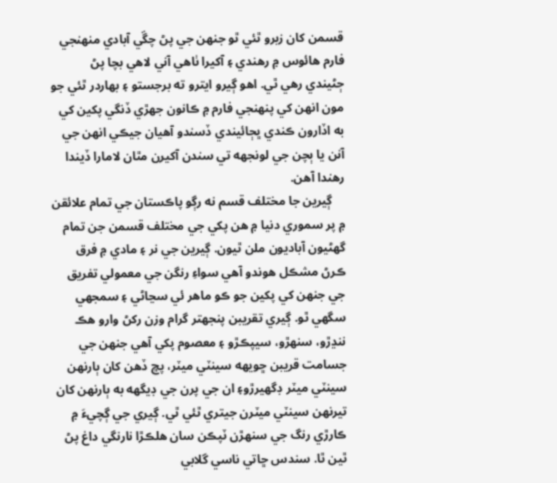قسمن کان زبرو ٿئي ٿو جنهن جي پڻ چڱي آبادي منهنجي فارم هائوس ۾ رهندي ۽ آکيرا ٺاهي آني لاهي بچا پڻ ڄڻيندي رهي ٿي. اهو ڳيرو ايترو ته برجستو ۽ بهاردر ٿئي جو مون انهن کي پنهنجي فارم ۾ ڪانون جهڙي ڏنگي پکين کي به اڏارون ڪندي ڀڄائيندي ڏسندو آهيان جيڪي انهن جي آنن يا ٻچن جي لونجهه تي سندن آکيرن مٿان لامارا ڏيندا رهندا آهن.
    ڳيرين جا مختلف قسم نه رڳو پاڪستان جي تمام علائقن ۾ پر سموري دنيا ۾ هن پکي جي مختلف قسمن جن تمام گهڻيون آباديون ملن ٿيون. ڳيرين جي نر ۽ مادي ۾ فرق ڪرڻ مشڪل هوندو آهي سواءِ رنگن جي معمولي تفريق جي جنهن کي پکين جو ڪو ماهر ئي سڃاڻي ۽ سمجهي سگهي ٿو. ڳيري تقريبن پنجهتر گرام وزن رکڻ وارو هڪ ننڍڙو، سنهڙو، سيپڪڙو ۽ معصوم پکي آهي جنهن جي جسامت قريبن ڇويهه سينٽي ميٽر، پڇ ڏهن کان ٻارنهن سينٽي ميٽر ڊگهيرڙو۽ ان جي پرن جي ڊيگهه به ٻارنهن کان تيرنهن سينٽي ميٽرن جيتري ٿئي ٿي. ڳيري جي ڳچيءَ ۾ ڪارڙي رنگ جي سنهڙن ٽپڪن سان هلڪڙا نارنگي داغ پڻ ٿين ٿا. سندس ڇاتي ناسي گلابي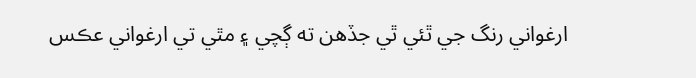ارغواني رنگ جي ٿئي ٿي جڏهن ته ڳچي ۽ مٿي تي ارغواني عڪس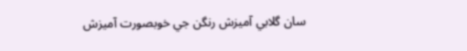سان گلابي آميزش رنگن جي خوبصورت آميزش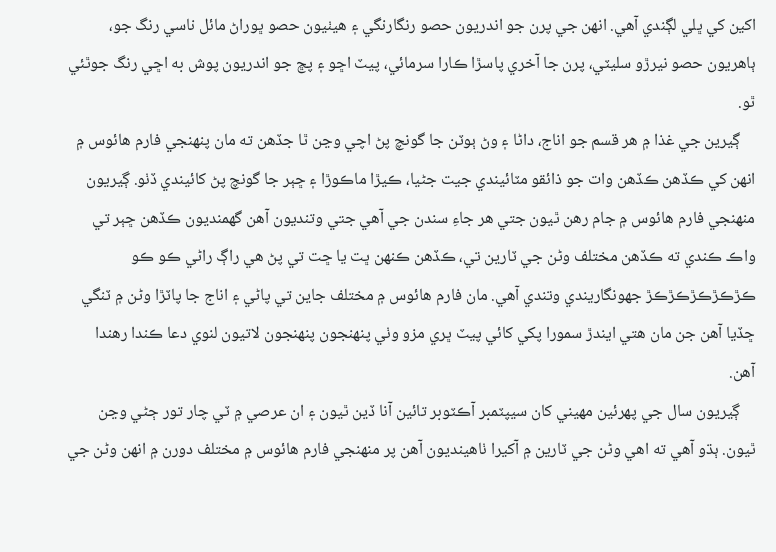اکين کي ڀلي لڳندي آهي. انهن جي پرن جو اندريون حصو رنگارنگي ۽ هيٺيون حصو ڀوراڻ مائل ناسي رنگ جو، ٻاهريون حصو نيرڙو سليٽي، پرن جا آخري پاسڙا ڪارا سرمائي، پيٽ اڇو ۽ پڇ جو اندريون پوش به اڇي رنگ جوٿئي ٿو.
    ڳيرين جي غذا ۾ هر قسم جو اناج، داڻا ۽ وڻ ٻوٽن جا گونچ پڻ اچي وڃن ٿا جڏهن ته مان پنهنجي فارم هائوس ۾ انهن کي ڪڏهن ڪڏهن وات جو ذائقو مٽائيندي جيت جڻيا، ڪيڙا ماڪوڙا ۽ ڇٻر جا گونچ پڻ کائيندي ڏٺو. ڳيريون منهنجي فارم هائوس ۾ جام رهن ٿيون جتي هر جاءِ سندن جي آهي جتي وتنديون آهن گهمنديون ڪڏهن ڇٻر تي واڪ ڪندي ته ڪڏهن مختلف وڻن جي ٽارين تي، ڪڏهن ڪنهن ڀت يا ڇت تي پڻ هي راڳ راڻي ڪو ڪو ڪڙڪڙڪڙڪڙڪڙ جهونگاريندي وتندي آهي. مان فارم هائوس ۾ مختلف جاين تي پاڻي ۽ اناج جا پاٽڙا وڻن ۾ ٽنگي ڇڏيا آهن جن مان هتي ايندڙ سمورا پکي کائي پيٽ ڀري مزو وٺي پنهنجون پنهنجون لاتيون لنوي دعا ڪندا رهندا آهن.
    ڳيريون سال جي پهرئين مهيني کان سيپٽمبر آڪٽوبر تائين آنا ڏين ٿيون ۽ ان عرصي ۾ ٽي چار تور ڄڻي وڃن ٿيون. ٻڌو آهي ته اهي وڻن جي ٽارين ۾ آکيرا ٺاهينديون آهن پر منهنجي فارم هائوس ۾ مختلف دورن ۾ انهن وڻن جي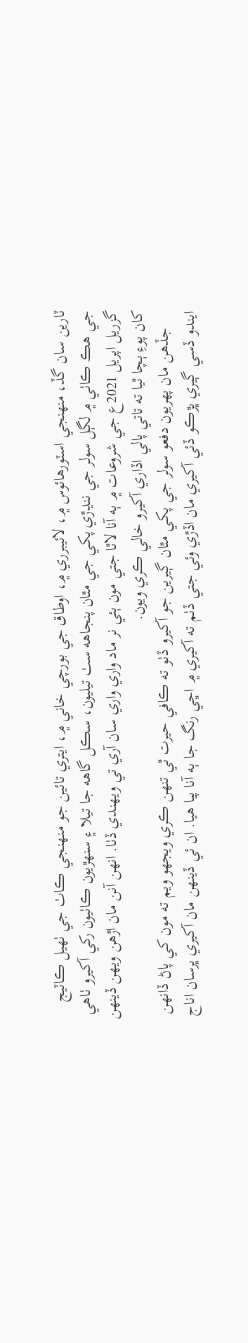ٽارين سان گڏ، منهنجي اسٽورهائوس ۾، لائيبرري ۾، اوطاق جي بورچي خاني ۾، ايتري تائين جو منهنجي ڪاٺ جي ٺهيل ڪاٽيج جي هڪ ڪاٺي ۾ لڳل سولر جي ننڍڙي پکي جي مٿان پنجاهه سٺ تيليون، سڪل گاهه جا تيلا ۽ سنهڙيون ڪاٺيون رکي آکيرو ٺاهي گزريل اپريل 2021ع جي شروعات ۾ ٻه آنا لاٿا جتي مون ٻئي نر ماد واري واري سان آري تي ويهندي ڏٺا. انهن آنن مان اڙهن ويهن ڏينهن کان پوءِ ٻچا ٿيا ته تاتي پالي اڏاري آکيرو خالي ڪري ويون.
    جڏهن مان پهريون دفعو سولر جي پکي مٿان ڳيرين جو آکيرو ڏٺو ته ڪافي حيرت ٿي تنهن ڪري ويجهو ويم ته مون کي پاڻ ڏانهن ايندو ڏسي ڳيري ڀڙڪو ڏئي آکيري مان اڏڙي وئي جتي ڏٺم ته آکيري ۾ اڇي رنگ جا ٻه آنا پيا هيا. ان ئي ڏينهن مان آکيري ڀرسان اناج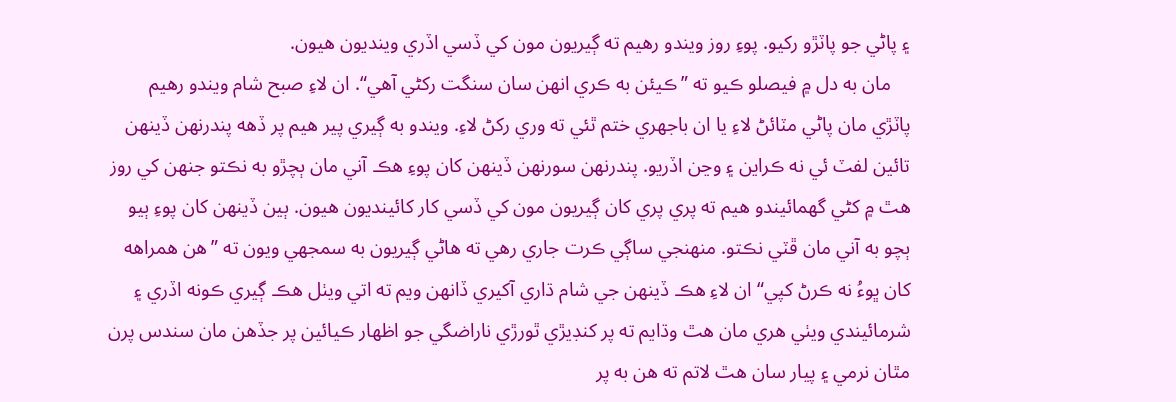۽ پاڻي جو پاٽڙو رکيو. پوءِ روز ويندو رهيم ته ڳيريون مون کي ڏسي اڏري وينديون هيون.
    مان به دل ۾ فيصلو ڪيو ته ”ڪيئن به ڪري انهن سان سنگت رکڻي آهي“. ان لاءِ صبح شام ويندو رهيم پاٽڙي مان پاڻي مٽائڻ لاءِ يا ان باجهري ختم ٿئي ته وري رکڻ لاءِ. ويندو به ڳيري پير هيم پر ڏهه پندرنهن ڏينهن تائين لفٽ ئي نه ڪراين ۽ وڃن اڏريو. پندرنهن سورنهن ڏينهن کان پوءِ هڪ آني مان ٻچڙو به نڪتو جنهن کي روز هٿ ۾ کڻي گهمائيندو هيم ته پري پري کان ڳيريون مون کي ڏسي کار کائينديون هيون. ٻين ڏينهن کان پوءِ ٻيو ٻچو به آني مان ڦٽي نڪتو. منهنجي ساڳي ڪرت جاري رهي ته هاڻي ڳيريون به سمجهي ويون ته ”هن همراهه کان ڀوءُ نه ڪرڻ کپي“ ان لاءِ هڪ ڏينهن جي شام ڌاري آکيري ڏانهن ويم ته اتي ويٺل هڪ ڳيري ڪونه اڏري ۽ شرمائيندي ويٺي هري مان هٿ وڌايم ته پر کنڊيڙي ٿورڙي ناراضگي جو اظهار ڪيائين پر جڏهن مان سندس پرن مٿان نرمي ۽ پيار سان هٿ لاتم ته هن به پر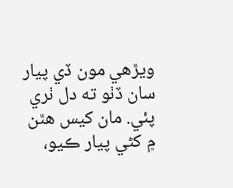ويڙهي مون ڏي پيار سان ڏٺو ته دل ٺري پئي. مان کيس هٿن ۾ کڻي پيار ڪيو،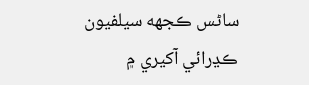ساڻس ڪجهه سيلفيون ڪڍرائي آکيري ۾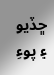ڇڏيو ۽ پوءِ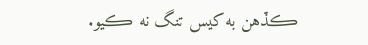ڪڏهن به کيس تنگ نه ڪيو.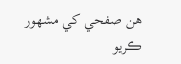هن صفحي کي مشهور ڪريو